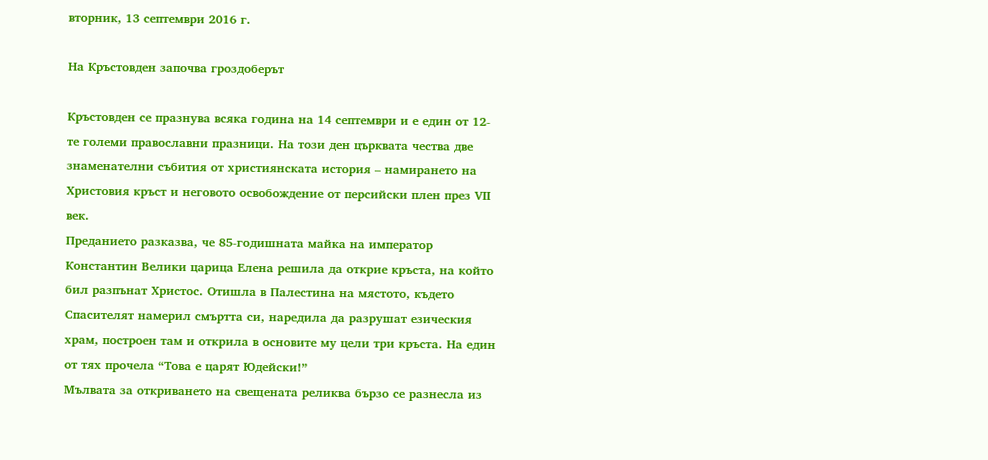вторник, 13 септември 2016 г.

На Кръстовден започва гроздоберът

Кръстовден се празнува всяка година на 14 септември и е един от 12-те големи православни празници. На този ден църквата чества две знаменателни събития от християнската история – намирането на Христовия кръст и неговото освобождение от персийски плен през VІІ век.
Преданието разказва, че 85-годишната майка на император Константин Велики царица Елена решила да открие кръста, на който бил разпънат Христос. Отишла в Палестина на мястото, където Спасителят намерил смъртта си, наредила да разрушат езическия храм, построен там и открила в основите му цели три кръста. На един от тях прочела “Това е царят Юдейски!”
Мълвата за откриването на свещената реликва бързо се разнесла из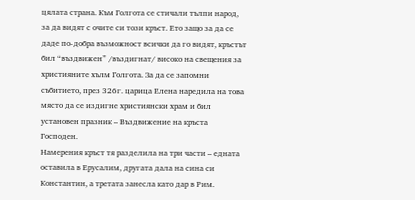цялата страна. Към Голгота се стичали тълпи народ, за да видят с очите си този кръст. Ето защо за да се даде по-добра възможност всички да го видят, кръстът бил “въздвижен” /въздигнат/ високо на свещения за християните хълм Голгота. За да се запомни събитието, през 326г. царица Елена наредила на това място да се издигне християнски храм и бил установен празник – Въздвижение на кръста Господен.
Намерения кръст тя разделила на три части – едната оставила в Ерусалим, другата дала на сина си Константин, а третата занесла като дар в Рим.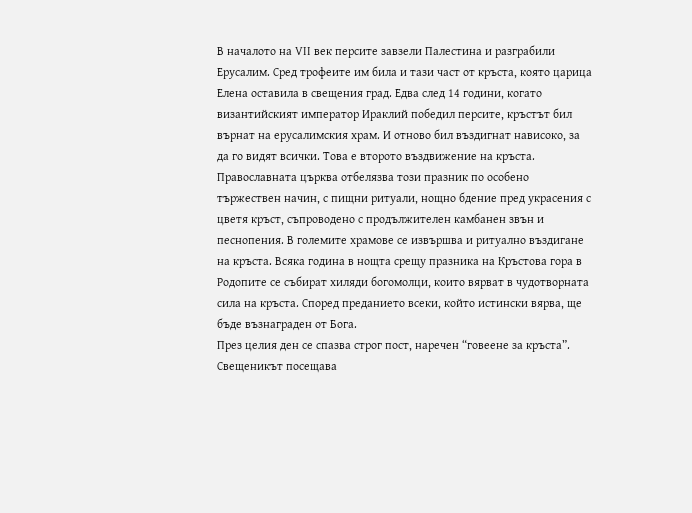В началото на VІІ век персите завзели Палестина и разграбили Ерусалим. Сред трофеите им била и тази част от кръста, която царица Елена оставила в свещения град. Едва след 14 години, когато византийският император Ираклий победил персите, кръстът бил върнат на ерусалимския храм. И отново бил въздигнат нависоко, за да го видят всички. Това е второто въздвижение на кръста.
Православната църква отбелязва този празник по особено тържествен начин, с пищни ритуали, нощно бдение пред украсения с цветя кръст, съпроводено с продължителен камбанен звън и песнопения. В големите храмове се извършва и ритуално въздигане на кръста. Всяка година в нощта срещу празника на Кръстова гора в Родопите се събират хиляди богомолци, които вярват в чудотворната сила на кръста. Според преданието всеки, който истински вярва, ще бъде възнаграден от Бога.
През целия ден се спазва строг пост, наречен “говеене за кръста”. Свещеникът посещава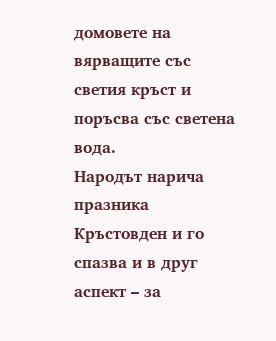домовете на вярващите със светия кръст и поръсва със светена вода.
Народът нарича празника Кръстовден и го спазва и в друг аспект – за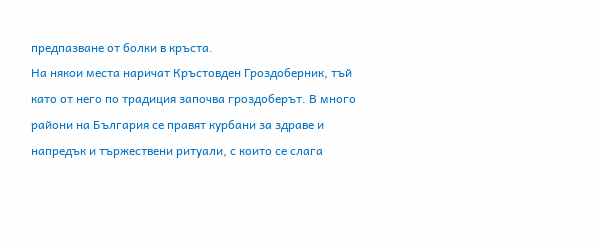предпазване от болки в кръста.
На някои места наричат Кръстовден Гроздоберник, тъй като от него по традиция започва гроздоберът. В много райони на България се правят курбани за здраве и напредък и тържествени ритуали, с които се слага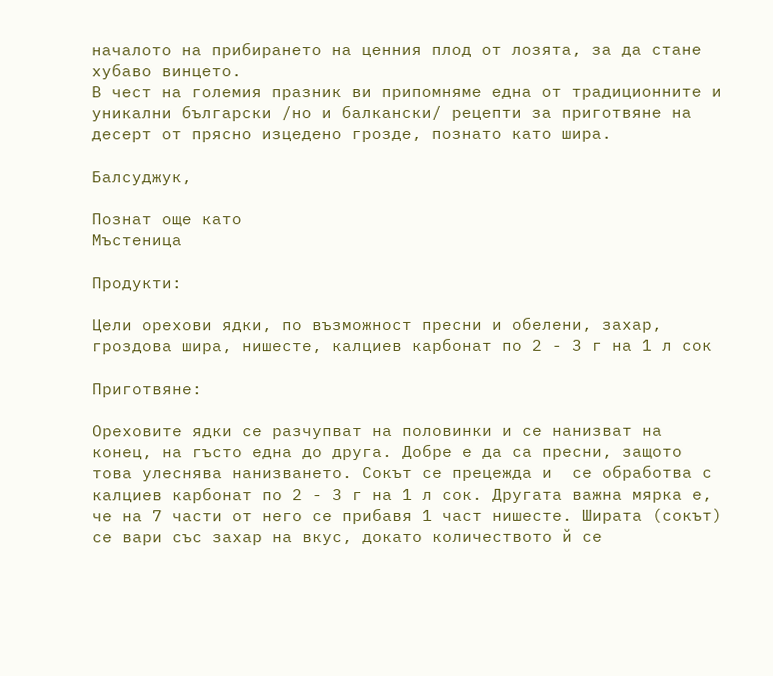началото на прибирането на ценния плод от лозята, за да стане хубаво винцето.
В чест на големия празник ви припомняме една от традиционните и уникални български /но и балкански/ рецепти за приготвяне на десерт от прясно изцедено грозде, познато като шира.

Балсуджук,

Познат още като
Мъстеница

Продукти:

Цели орехови ядки, по възможност пресни и обелени, захар, гроздова шира, нишесте, калциев карбонат по 2 - 3 г на 1 л сок

Приготвяне:

Ореховите ядки се разчупват на половинки и се нанизват на конец, на гъсто една до друга. Добре е да са пресни, защото това улеснява нанизването. Сокът се прецежда и  се обработва с калциев карбонат по 2 - 3 г на 1 л сок. Другата важна мярка е, че на 7 части от него се прибавя 1 част нишесте. Ширата (сокът) се вари със захар на вкус, докато количеството й се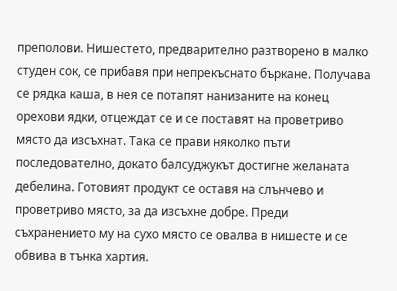преполови. Нишестето, предварително разтворено в малко студен сок, се прибавя при непрекъснато бъркане. Получава се рядка каша, в нея се потапят нанизаните на конец орехови ядки, отцеждат се и се поставят на проветриво място да изсъхнат. Така се прави няколко пъти последователно, докато балсуджукът достигне желаната дебелина. Готовият продукт се оставя на слънчево и проветриво място, за да изсъхне добре. Преди съхранението му на сухо място се овалва в нишесте и се обвива в тънка хартия.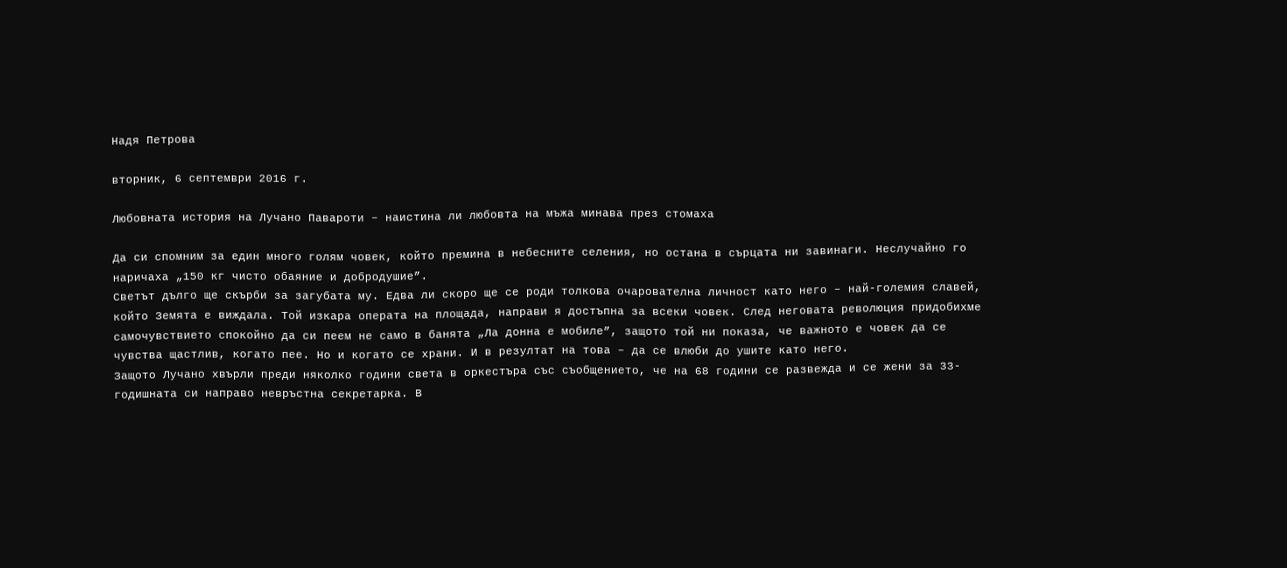Надя Петрова

вторник, 6 септември 2016 г.

Любовната история на Лучано Павароти – наистина ли любовта на мъжа минава през стомаха

Да си спомним за един много голям човек, който премина в небесните селения, но остана в сърцата ни завинаги. Неслучайно го наричаха „150 кг чисто обаяние и добродушие”.
Светът дълго ще скърби за загубата му. Едва ли скоро ще се роди толкова очарователна личност като него – най-големия славей, който Земята е виждала. Той изкара операта на площада, направи я достъпна за всеки човек. След неговата революция придобихме самочувствието спокойно да си пеем не само в банята „Ла донна е мобиле”, защото той ни показа, че важното е човек да се чувства щастлив, когато пее. Но и когато се храни. И в резултат на това – да се влюби до ушите като него.
Защото Лучано хвърли преди няколко години света в оркестъра със съобщението, че на 68 години се развежда и се жени за 33-годишната си направо невръстна секретарка. В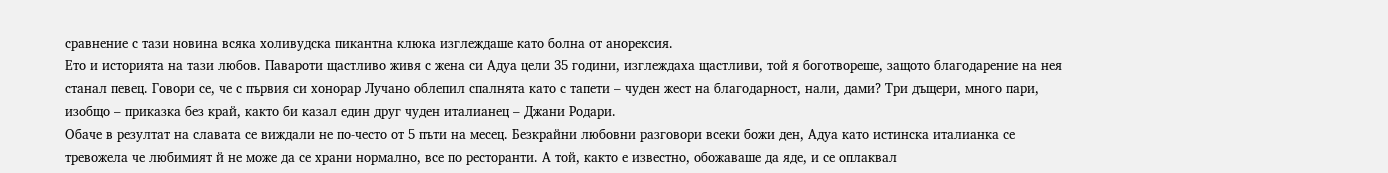сравнение с тази новина всяка холивудска пикантна клюка изглеждаше като болна от анорексия.
Ето и историята на тази любов. Павароти щастливо живя с жена си Адуа цели 35 години, изглеждаха щастливи, той я боготвореше, защото благодарение на нея станал певец. Говори се, че с първия си хонорар Лучано облепил спалнята като с тапети – чуден жест на благодарност, нали, дами? Три дъщери, много пари, изобщо – приказка без край, както би казал един друг чуден италианец – Джани Родари.
Обаче в резултат на славата се виждали не по-често от 5 пъти на месец. Безкрайни любовни разговори всеки божи ден, Адуа като истинска италианка се тревожела че любимият й не може да се храни нормално, все по ресторанти. А той, както е известно, обожаваше да яде, и се оплаквал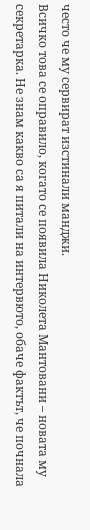често че му сервират изстинали манджи.
Всичко това се оправило, когато се появила Николета Мантовани – новата му секретарка. Не знам какво са я питали на интервюто, обаче фактът, че почнала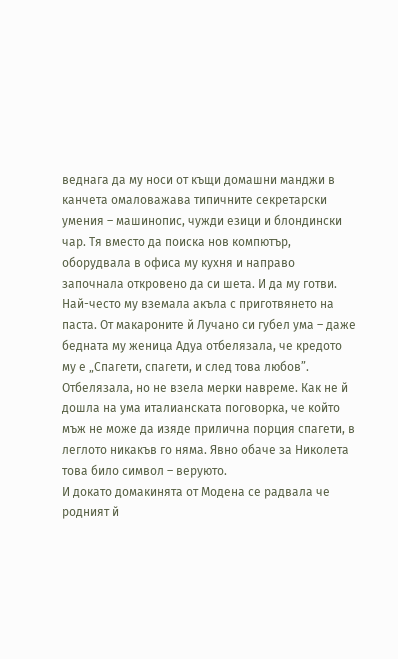веднага да му носи от къщи домашни манджи в канчета омаловажава типичните секретарски умения – машинопис, чужди езици и блондински чар. Тя вместо да поиска нов компютър, оборудвала в офиса му кухня и направо започнала откровено да си шета. И да му готви. Най-често му вземала акъла с приготвянето на паста. От макароните й Лучано си губел ума – даже бедната му женица Адуа отбелязала, че кредото му е „Спагети, спагети, и след това любов”. Отбелязала, но не взела мерки навреме. Как не й дошла на ума италианската поговорка, че който мъж не може да изяде прилична порция спагети, в леглото никакъв го няма. Явно обаче за Николета това било символ – веруюто.
И докато домакинята от Модена се радвала че родният й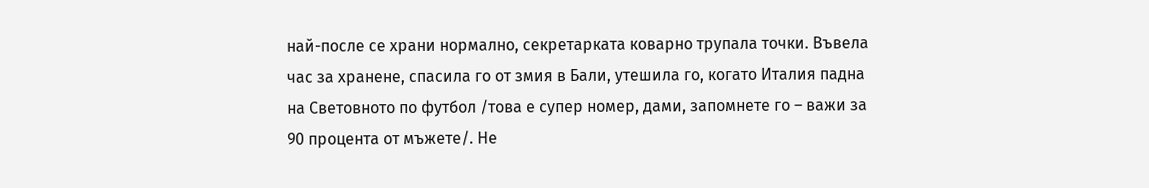най-после се храни нормално, секретарката коварно трупала точки. Въвела час за хранене, спасила го от змия в Бали, утешила го, когато Италия падна на Световното по футбол /това е супер номер, дами, запомнете го – важи за 90 процента от мъжете/. Не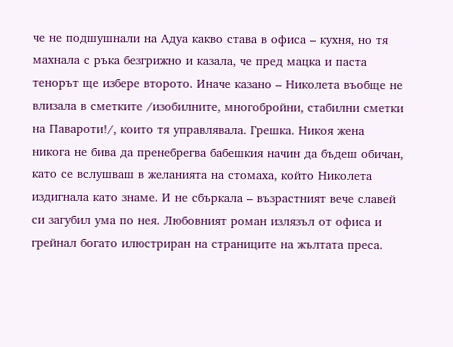че не подшушнали на Адуа какво става в офиса – кухня, но тя махнала с ръка безгрижно и казала, че пред мацка и паста тенорът ще избере второто. Иначе казано – Николета въобще не влизала в сметките /изобилните, многобройни, стабилни сметки на Павароти!/, които тя управлявала. Грешка. Никоя жена никога не бива да пренебрегва бабешкия начин да бъдеш обичан, като се вслушваш в желанията на стомаха, който Николета издигнала като знаме. И не сбъркала – възрастният вече славей си загубил ума по нея. Любовният роман излязъл от офиса и грейнал богато илюстриран на страниците на жълтата преса.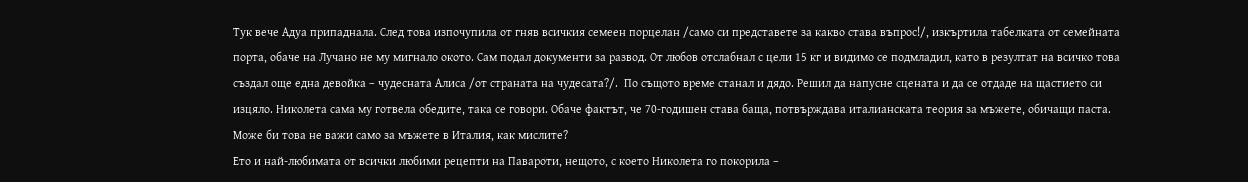Тук вече Адуа припаднала. След това изпочупила от гняв всичкия семеен порцелан /само си представете за какво става въпрос!/, изкъртила табелката от семейната порта, обаче на Лучано не му мигнало окото. Сам подал документи за развод. От любов отслабнал с цели 15 кг и видимо се подмладил, като в резултат на всичко това създал още една девойка – чудесната Алиса /от страната на чудесата?/.  По същото време станал и дядо. Решил да напусне сцената и да се отдаде на щастието си изцяло. Николета сама му готвела обедите, така се говори. Обаче фактът, че 70-годишен става баща, потвърждава италианската теория за мъжете, обичащи паста. Може би това не важи само за мъжете в Италия, как мислите?
Ето и най-любимата от всички любими рецепти на Павароти, нещото, с което Николета го покорила –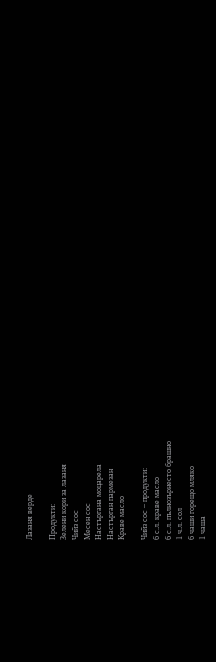Лазаня верде

Продукти:
Зелени кори за лазаня
Чийз сос
Месен сос
Настъргана моцарела
Настърган пармезан
Краве масло

Чийз сос – продукти:
6 с.л. краве масло
6 с.л. пълнозърнесто брашно
1 ч.л. сол
6 чаши горещо мляко
1 чаша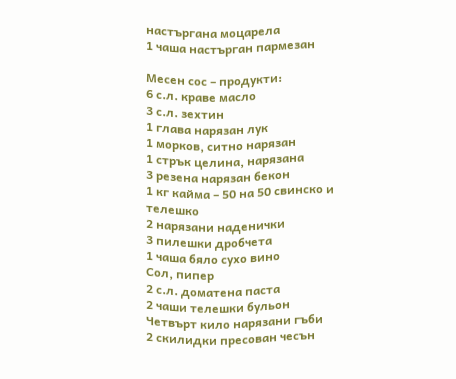настъргана моцарела
1 чаша настърган пармезан

Месен сос – продукти:
6 с.л. краве масло
3 с.л. зехтин
1 глава нарязан лук
1 морков, ситно нарязан
1 стрък целина, нарязана
3 резена нарязан бекон
1 кг кайма – 50 на 50 свинско и телешко
2 нарязани наденички
3 пилешки дробчета
1 чаша бяло сухо вино
Сол, пипер
2 с.л. доматена паста
2 чаши телешки бульон
Четвърт кило нарязани гъби
2 скилидки пресован чесън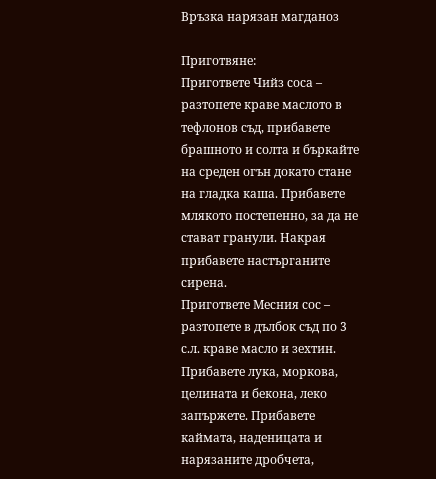Връзка нарязан магданоз

Приготвяне:
Пригответе Чийз соса – разтопете краве маслото в тефлонов съд, прибавете брашното и солта и бъркайте на среден огън докато стане на гладка каша. Прибавете млякото постепенно, за да не стават гранули. Накрая прибавете настърганите сирена.
Пригответе Месния сос – разтопете в дълбок съд по 3 с.л. краве масло и зехтин. Прибавете лука, моркова, целината и бекона, леко запържете. Прибавете каймата, наденицата и нарязаните дробчета,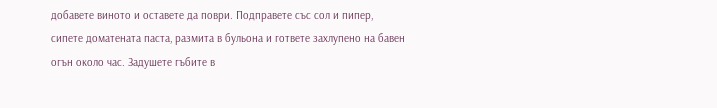добавете виното и оставете да поври. Подправете със сол и пипер, сипете доматената паста, размита в бульона и гответе захлупено на бавен огън около час. Задушете гъбите в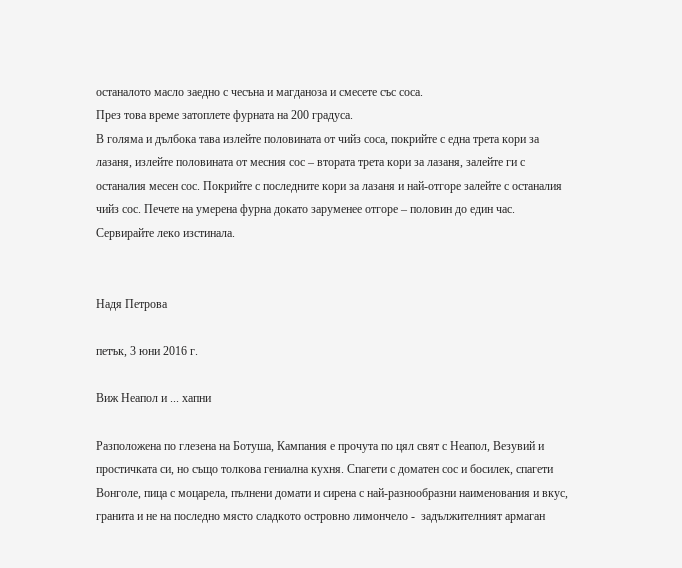останалото масло заедно с чесъна и магданоза и смесете със соса.
През това време затоплете фурната на 200 градуса.
В голяма и дълбока тава излейте половината от чийз соса, покрийте с една трета кори за лазаня, излейте половината от месния сос – втората трета кори за лазаня, залейте ги с останалия месен сос. Покрийте с последните кори за лазаня и най-отгоре залейте с останалия чийз сос. Печете на умерена фурна докато заруменее отгоре – половин до един час. Сервирайте леко изстинала.


Надя Петрова

петък, 3 юни 2016 г.

Виж Неапол и ... хапни

Разположена по глезена на Ботуша, Кампания е прочута по цял свят с Неапол, Везувий и простичката си, но също толкова гениална кухня. Спагети с доматен сос и босилек, спагети Вонголе, пица с моцарела, пълнени домати и сирена с най-разнообразни наименования и вкус, гранита и не на последно място сладкото островно лимончело -  задължителният армаган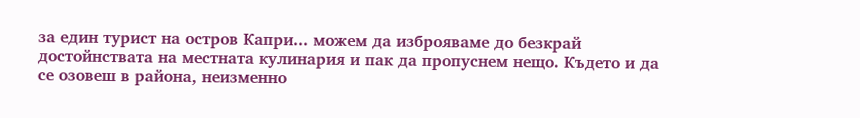за един турист на остров Капри... можем да изброяваме до безкрай достойнствата на местната кулинария и пак да пропуснем нещо. Където и да се озовеш в района, неизменно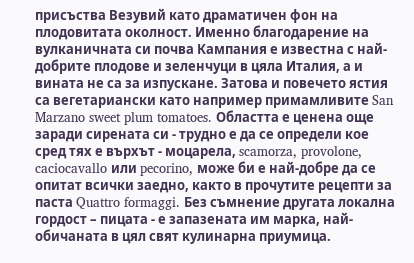присъства Везувий като драматичен фон на плодовитата околност. Именно благодарение на вулканичната си почва Кампания е известна с най-добрите плодове и зеленчуци в цяла Италия, а и вината не са за изпускане. Затова и повечето ястия са вегетариански като например примамливите San Marzano sweet plum tomatoes. Областта е ценена още заради сирената си - трудно е да се определи кое сред тях е върхът - моцарела, scamorza, provolone, caciocavallo или pecorino, може би е най-добре да се опитат всички заедно, както в прочутите рецепти за паста Quattro formaggi. Без съмнение другата локална гордост – пицата - е запазената им марка, най-обичаната в цял свят кулинарна приумица.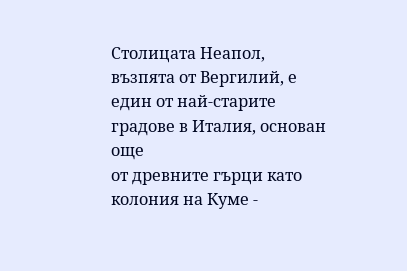Столицата Неапол, възпята от Вергилий, е един от най-старите градове в Италия, основан още
от древните гърци като колония на Куме -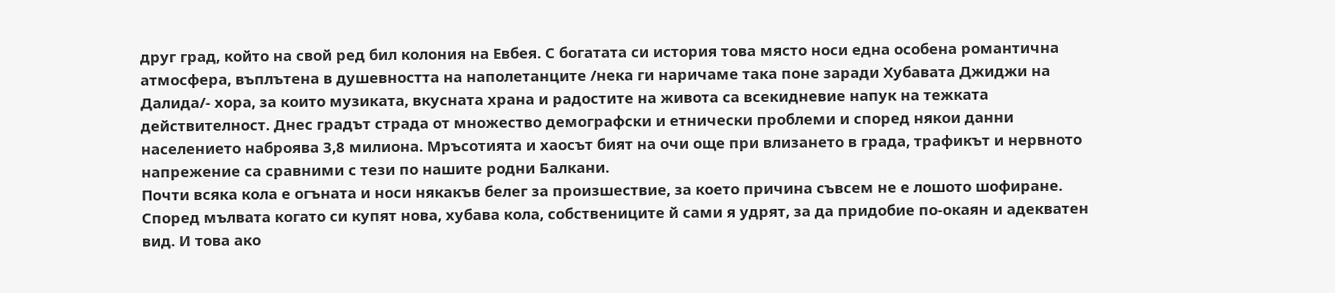друг град, който на свой ред бил колония на Евбея. С богатата си история това място носи една особена романтична атмосфера, въплътена в душевността на наполетанците /нека ги наричаме така поне заради Хубавата Джиджи на Далида/- хора, за които музиката, вкусната храна и радостите на живота са всекидневие напук на тежката действителност. Днес градът страда от множество демографски и етнически проблеми и според някои данни населението наброява 3,8 милиона. Мръсотията и хаосът бият на очи още при влизането в града, трафикът и нервното напрежение са сравними с тези по нашите родни Балкани.
Почти всяка кола е огъната и носи някакъв белег за произшествие, за което причина съвсем не е лошото шофиране. Според мълвата когато си купят нова, хубава кола, собствениците й сами я удрят, за да придобие по-окаян и адекватен вид. И това ако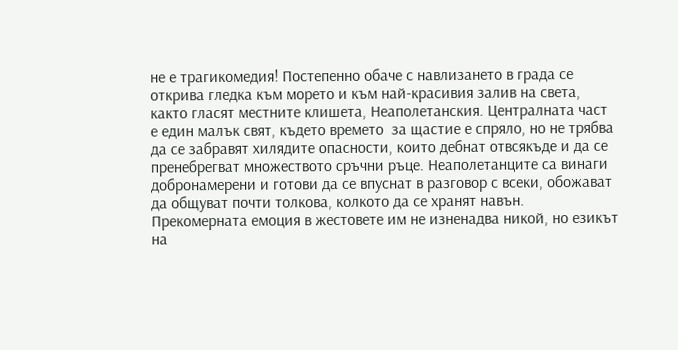не е трагикомедия! Постепенно обаче с навлизането в града се открива гледка към морето и към най-красивия залив на света, както гласят местните клишета, Неаполетанския. Централната част  е един малък свят, където времето  за щастие е спряло, но не трябва да се забравят хилядите опасности, които дебнат отвсякъде и да се пренебрегват множеството сръчни ръце. Неаполетанците са винаги добронамерени и готови да се впуснат в разговор с всеки, обожават да общуват почти толкова, колкото да се хранят навън. Прекомерната емоция в жестовете им не изненадва никой, но езикът на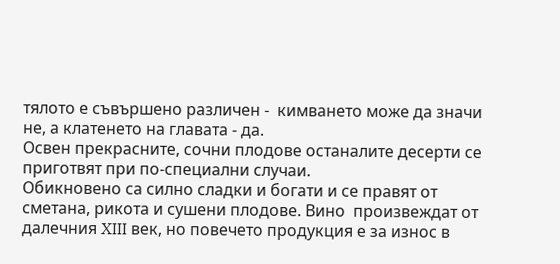тялото е съвършено различен -  кимването може да значи не, а клатенето на главата - да.
Освен прекрасните, сочни плодове останалите десерти се приготвят при по-специални случаи.
Обикновено са силно сладки и богати и се правят от сметана, рикота и сушени плодове. Вино  произвеждат от далечния XIII век, но повечето продукция е за износ в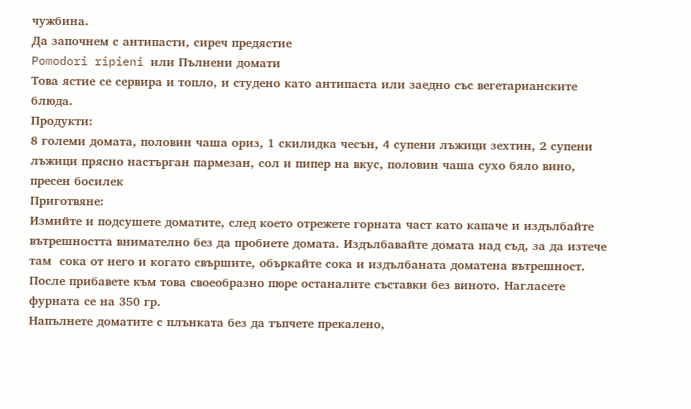чужбина.
Да започнем с антипасти, сиреч предястие
Pomodori ripieni или Пълнени домати
Това ястие се сервира и топло, и студено като антипаста или заедно със вегетарианските блюда.
Продукти:
8 големи домата, половин чаша ориз, 1 скилидка чесън, 4 супени лъжици зехтин, 2 супени лъжици прясно настърган пармезан, сол и пипер на вкус, половин чаша сухо бяло вино, пресен босилек
Приготвяне:
Измийте и подсушете доматите, след което отрежете горната част като капаче и издълбайте вътрешността внимателно без да пробиете домата. Издълбавайте домата над съд, за да изтече там  сока от него и когато свършите, объркайте сока и издълбаната доматена вътрешност. После прибавете към това своеобразно пюре останалите съставки без виното. Нагласете фурната се на 350 гр.
Напълнете доматите с плънката без да тъпчете прекалено,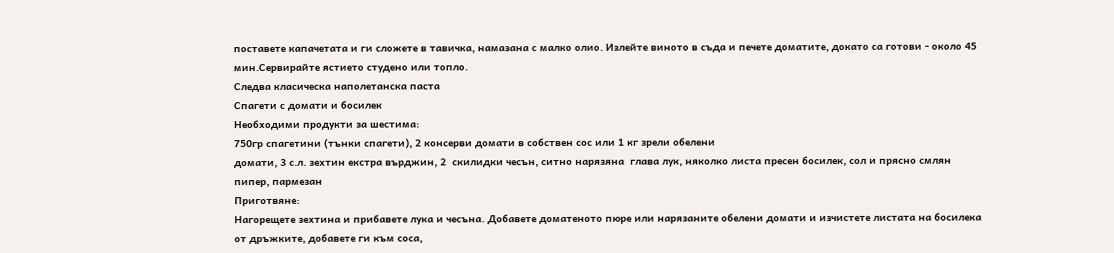поставете капачетата и ги сложете в тавичка, намазана с малко олио. Излейте виното в съда и печете доматите, докато са готови - около 45 мин.Сервирайте ястието студено или топло.
Следва класическа наполетанска паста
Спагети с домати и босилек
Необходими продукти за шестима:
750гр спагетини (тънки спагети), 2 консерви домати в собствен сос или 1 кг зрели обелени
домати, 3 с.л. зехтин екстра върджин, 2  скилидки чесън, ситно нарязяна  глава лук, няколко листа пресен босилек, сол и прясно смлян пипер, пармезан
Приготвяне:
Нагорещете зехтина и прибавете лука и чесъна. Добавете доматеното пюре или нарязаните обелени домати и изчистете листата на босилека от дръжките, добавете ги към соса,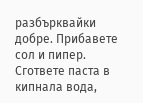разбърквайки добре. Прибавете сол и пипер. Сгответе паста в кипнала вода,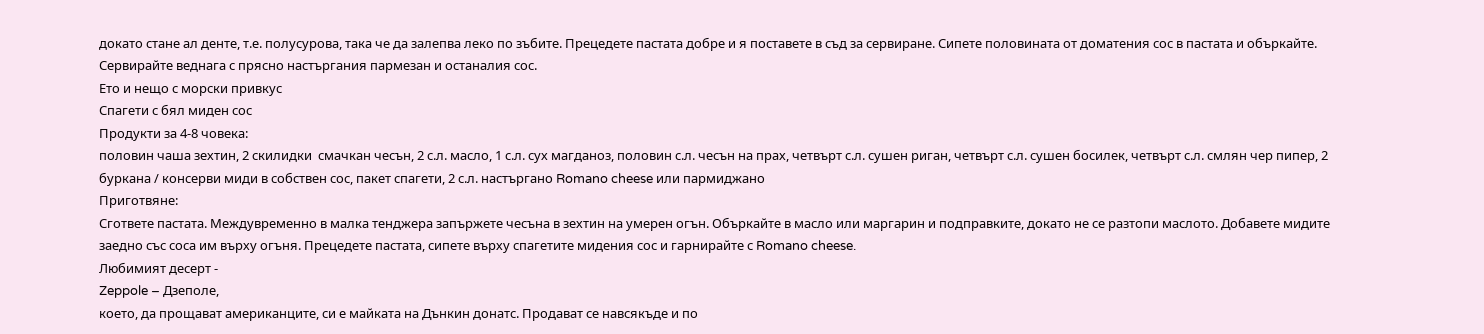докато стане ал денте, т.е. полусурова, така че да залепва леко по зъбите. Прецедете пастата добре и я поставете в съд за сервиране. Сипете половината от доматения сос в пастата и объркайте. Сервирайте веднага с прясно настъргания пармезан и останалия сос.
Ето и нещо с морски привкус
Спагети с бял миден сос
Продукти за 4-8 човека:
половин чаша зехтин, 2 скилидки  смачкан чесън, 2 с.л. масло, 1 с.л. сух магданоз, половин с.л. чесън на прах, четвърт с.л. сушен риган, четвърт с.л. сушен босилек, четвърт с.л. смлян чер пипер, 2 буркана / консерви миди в собствен сос, пакет спагети, 2 с.л. настъргано Romano cheese или пармиджано
Приготвяне:
Сгответе пастата. Междувременно в малка тенджера запържете чесъна в зехтин на умерен огън. Объркайте в масло или маргарин и подправките, докато не се разтопи маслото. Добавете мидите заедно със соса им върху огъня. Прецедете пастата, сипете върху спагетите мидения сос и гарнирайте с Romano cheese.
Любимият десерт -
Zeppole – Дзеполе,
което, да прощават американците, си е майката на Дънкин донатс. Продават се навсякъде и по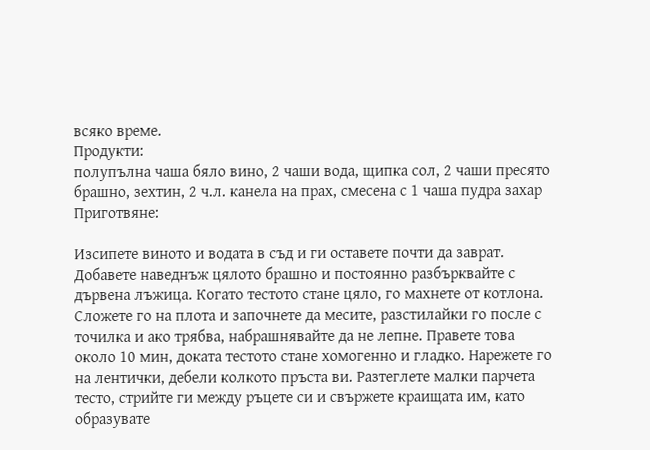всяко време.
Продукти:
полупълна чаша бяло вино, 2 чаши вода, щипка сол, 2 чаши пресято брашно, зехтин, 2 ч.л. канела на прах, смесена с 1 чаша пудра захар
Приготвяне:

Изсипете виното и водата в съд и ги оставете почти да заврат. Добавете наведнъж цялото брашно и постоянно разбърквайте с дървена лъжица. Когато тестото стане цяло, го махнете от котлона. Сложете го на плота и започнете да месите, разстилайки го после с точилка и ако трябва, набрашнявайте да не лепне. Правете това около 10 мин, доката тестото стане хомогенно и гладко. Нарежете го на лентички, дебели колкото пръста ви. Разтеглете малки парчета тесто, стрийте ги между ръцете си и свържете краищата им, като образувате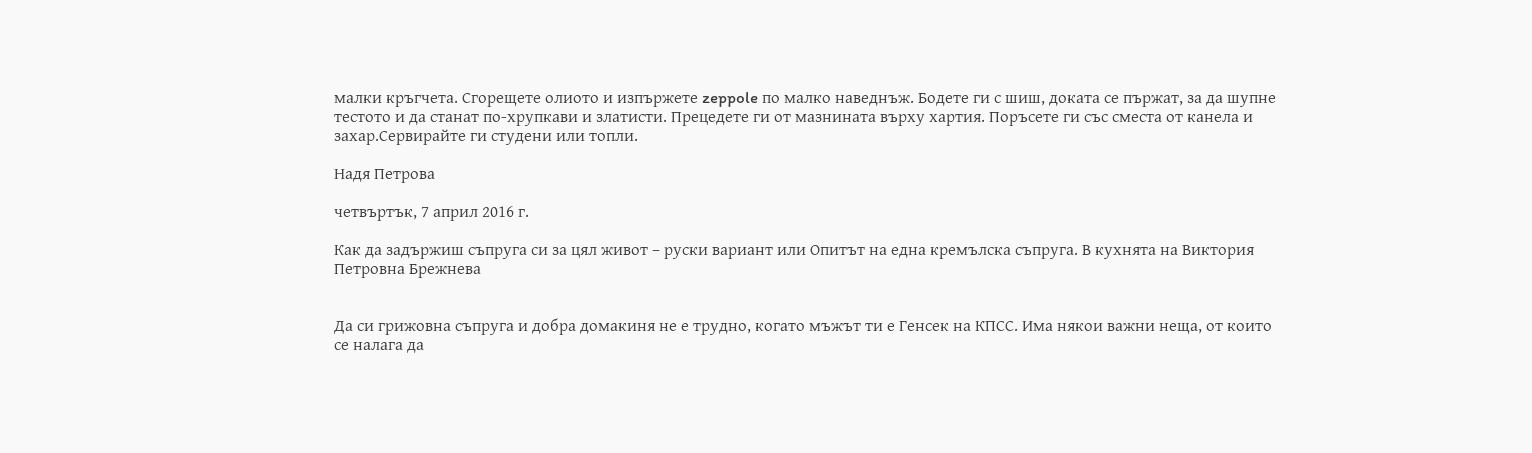малки кръгчета. Сгорещете олиото и изпържете zeppole по малко наведнъж. Бодете ги с шиш, доката се пържат, за да шупне тестото и да станат по-хрупкави и златисти. Прецедете ги от мазнината върху хартия. Поръсете ги със сместа от канела и захар.Сервирайте ги студени или топли.

Надя Петрова

четвъртък, 7 април 2016 г.

Как да задържиш съпруга си за цял живот – руски вариант или Опитът на една кремълска съпруга. В кухнята на Виктория Петровна Брежнева


Да си грижовна съпруга и добра домакиня не е трудно, когато мъжът ти е Генсек на КПСС. Има някои важни неща, от които се налага да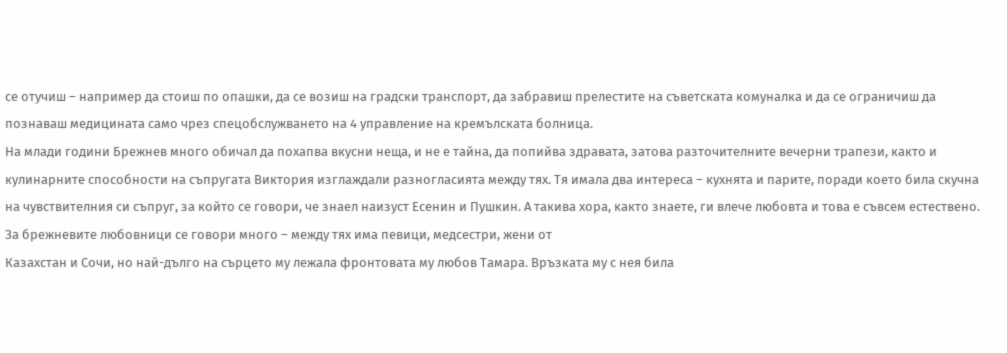се отучиш – например да стоиш по опашки, да се возиш на градски транспорт, да забравиш прелестите на съветската комуналка и да се ограничиш да познаваш медицината само чрез спецобслужването на 4 управление на кремълската болница.
На млади години Брежнев много обичал да похапва вкусни неща, и не е тайна, да попийва здравата, затова разточителните вечерни трапези, както и кулинарните способности на съпругата Виктория изглаждали разногласията между тях. Тя имала два интереса – кухнята и парите, поради което била скучна на чувствителния си съпруг, за който се говори, че знаел наизуст Есенин и Пушкин. А такива хора, както знаете, ги влече любовта и това е съвсем естествено.
За брежневите любовници се говори много – между тях има певици, медсестри, жени от
Казахстан и Сочи, но най-дълго на сърцето му лежала фронтовата му любов Тамара. Връзката му с нея била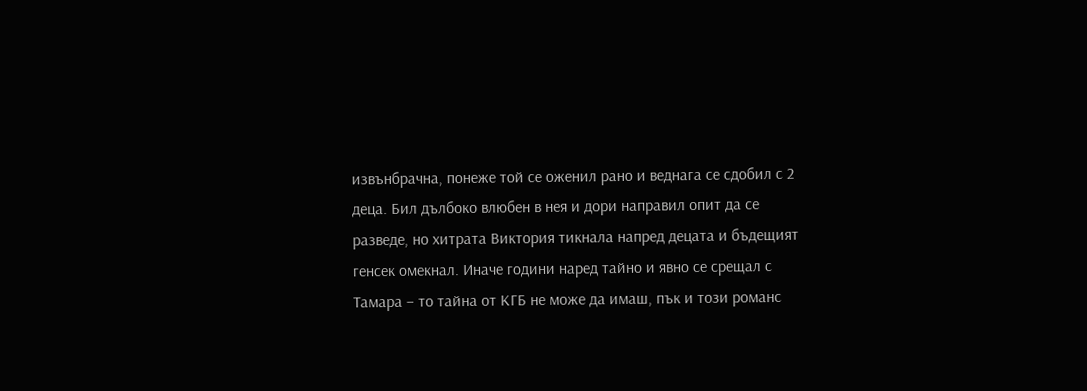извънбрачна, понеже той се оженил рано и веднага се сдобил с 2 деца. Бил дълбоко влюбен в нея и дори направил опит да се разведе, но хитрата Виктория тикнала напред децата и бъдещият генсек омекнал. Иначе години наред тайно и явно се срещал с Тамара – то тайна от КГБ не може да имаш, пък и този романс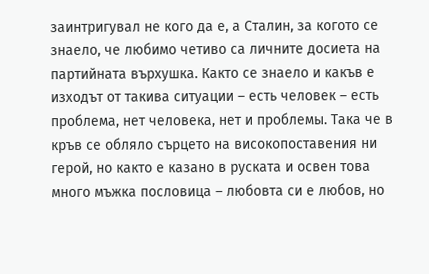заинтригувал не кого да е, а Сталин, за когото се знаело, че любимо четиво са личните досиета на партийната върхушка. Както се знаело и какъв е изходът от такива ситуации – есть человек – есть проблема, нет человека, нет и проблемы. Така че в кръв се обляло сърцето на високопоставения ни герой, но както е казано в руската и освен това много мъжка пословица – любовта си е любов, но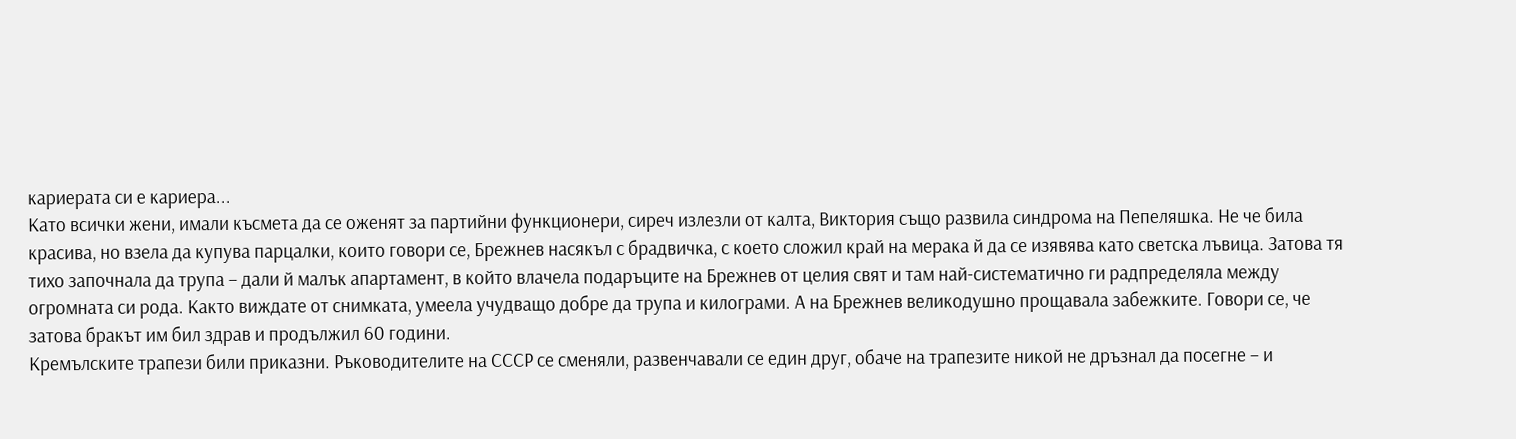кариерата си е кариера...
Като всички жени, имали късмета да се оженят за партийни функционери, сиреч излезли от калта, Виктория също развила синдрома на Пепеляшка. Не че била красива, но взела да купува парцалки, които говори се, Брежнев насякъл с брадвичка, с което сложил край на мерака й да се изявява като светска лъвица. Затова тя тихо започнала да трупа – дали й малък апартамент, в който влачела подаръците на Брежнев от целия свят и там най-систематично ги радпределяла между огромната си рода. Както виждате от снимката, умеела учудващо добре да трупа и килограми. А на Брежнев великодушно прощавала забежките. Говори се, че затова бракът им бил здрав и продължил 60 години.
Кремълските трапези били приказни. Ръководителите на СССР се сменяли, развенчавали се един друг, обаче на трапезите никой не дръзнал да посегне – и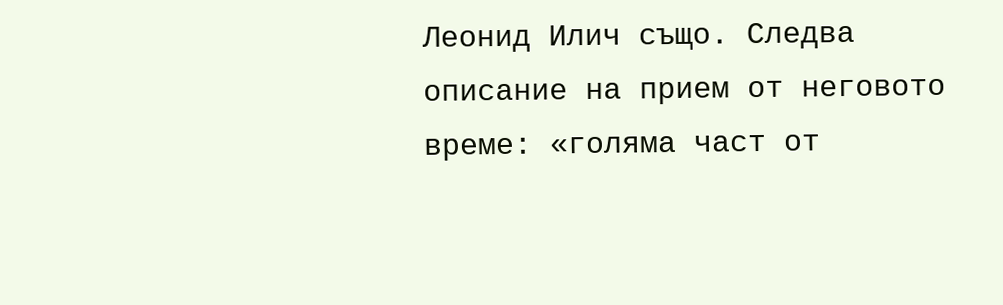Леонид Илич също. Следва описание на прием от неговото време: «голяма част от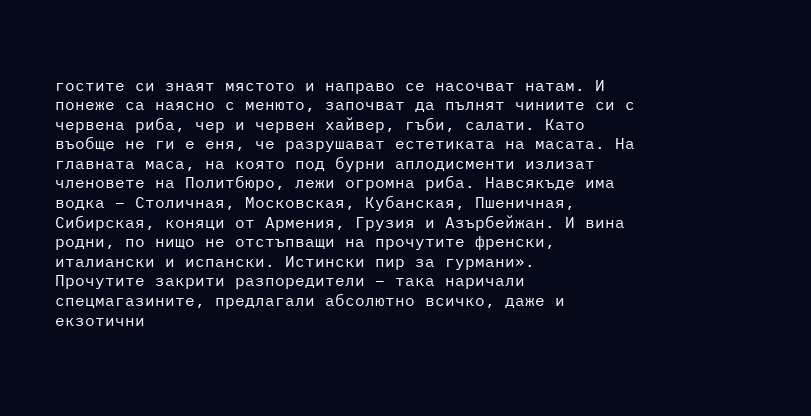гостите си знаят мястото и направо се насочват натам. И понеже са наясно с менюто, започват да пълнят чиниите си с червена риба, чер и червен хайвер, гъби, салати. Като въобще не ги е еня, че разрушават естетиката на масата. На главната маса, на която под бурни аплодисменти излизат членовете на Политбюро, лежи огромна риба. Навсякъде има водка – Столичная, Московская, Кубанская, Пшеничная, Сибирская, коняци от Армения, Грузия и Азърбейжан. И вина родни, по нищо не отстъпващи на прочутите френски, италиански и испански. Истински пир за гурмани».
Прочутите закрити разпоредители – така наричали спецмагазините, предлагали абсолютно всичко, даже и екзотични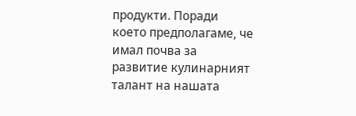продукти. Поради което предполагаме, че имал почва за развитие кулинарният талант на нашата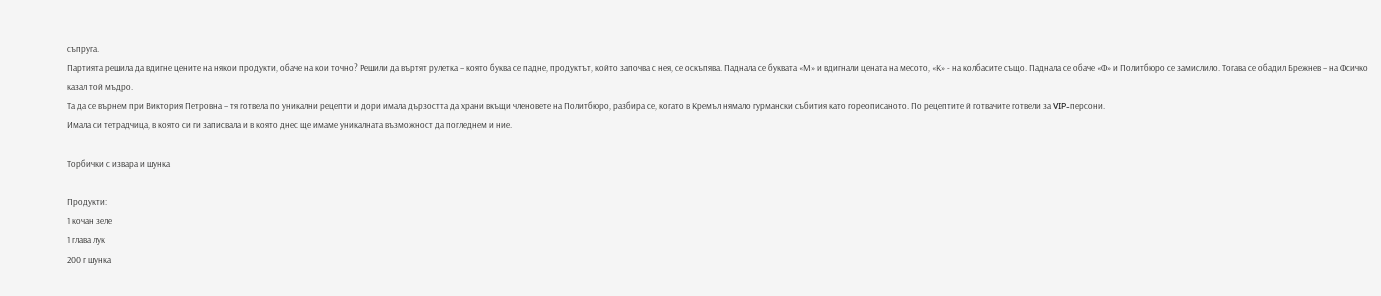съпруга.
Партията решила да вдигне цените на някои продукти, обаче на кои точно? Решили да въртят рулетка – която буква се падне, продуктът, който започва с нея, се оскъпява. Паднала се буквата «М» и вдигнали цената на месото, «К» - на колбасите също. Паднала се обаче «Ф» и Политбюро се замислило. Тогава се обадил Брежнев – на Фсичко казал той мъдро.
Та да се върнем при Виктория Петровна – тя готвела по уникални рецепти и дори имала дързостта да храни вкъщи членовете на Политбюро, разбира се, когато в Кремъл нямало гурмански събития като гореописаното. По рецептите й готвачите готвели за VIP-персони.
Имала си тетрадчица, в която си ги записвала и в която днес ще имаме уникалната възможност да погледнем и ние.

Торбички с извара и шунка

Продукти:
1 кочан зеле
1 глава лук
200 г шунка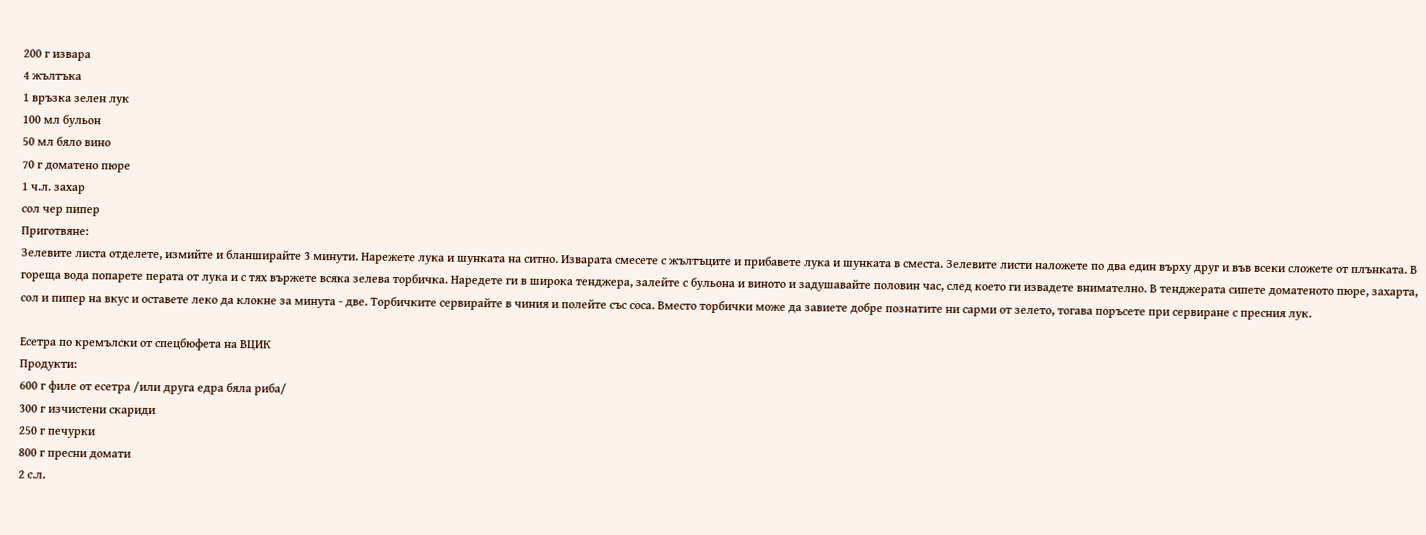200 г извара
4 жълтъка
1 връзка зелен лук
100 мл бульон
50 мл бяло вино
70 г доматено пюре
1 ч.л. захар
сол чер пипер
Приготвяне:
Зелевите листа отделете, измийте и бланширайте 3 минути. Нарежете лука и шунката на ситно. Изварата смесете с жълтъците и прибавете лука и шунката в сместа. Зелевите листи наложете по два един върху друг и във всеки сложете от плънката. В гореща вода попарете перата от лука и с тях вържете всяка зелева торбичка. Наредете ги в широка тенджера, залейте с бульона и виното и задушавайте половин час, след което ги извадете внимателно. В тенджерата сипете доматеното пюре, захарта, сол и пипер на вкус и оставете леко да клокне за минута - две. Торбичките сервирайте в чиния и полейте със соса. Вместо торбички може да завиете добре познатите ни сарми от зелето, тогава поръсете при сервиране с пресния лук.

Есетра по кремълски от спецбюфета на ВЦИК
Продукти:
600 г филе от есетра /или друга едра бяла риба/
300 г изчистени скариди
250 г печурки
800 г пресни домати
2 с.л.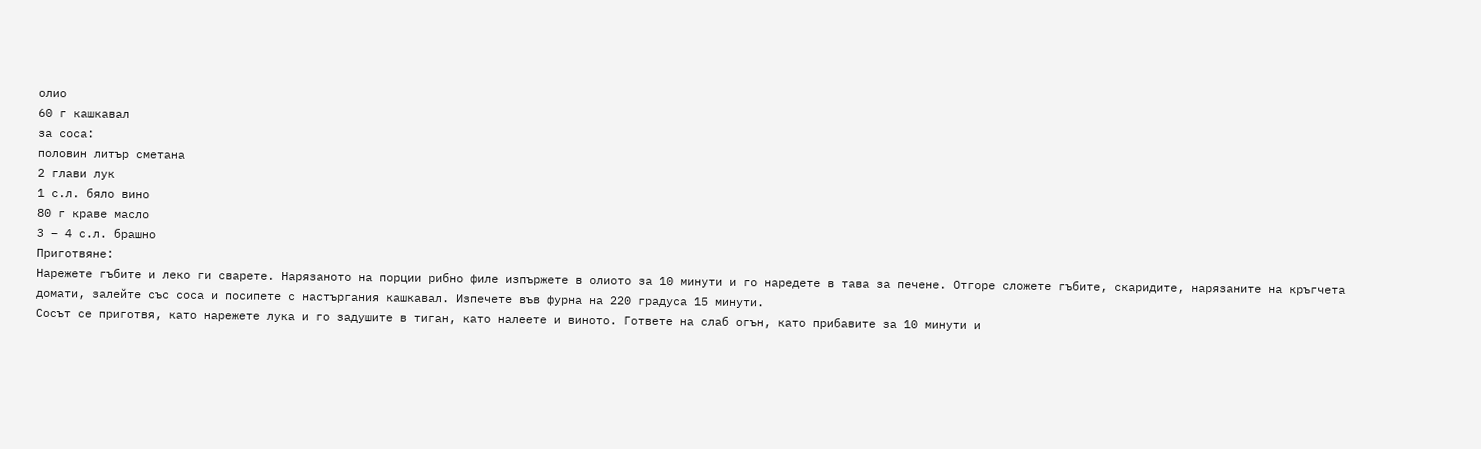олио
60 г кашкавал
за соса:
половин литър сметана
2 глави лук
1 с.л. бяло вино
80 г краве масло
3 – 4 с.л. брашно
Приготвяне:
Нарежете гъбите и леко ги сварете. Нарязаното на порции рибно филе изпържете в олиото за 10 минути и го наредете в тава за печене. Отгоре сложете гъбите, скаридите, нарязаните на кръгчета домати, залейте със соса и посипете с настъргания кашкавал. Изпечете във фурна на 220 градуса 15 минути.
Сосът се приготвя, като нарежете лука и го задушите в тиган, като налеете и виното. Гответе на слаб огън, като прибавите за 10 минути и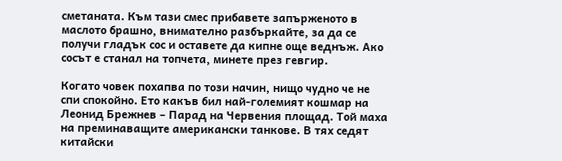сметаната. Към тази смес прибавете запърженото в маслото брашно, внимателно разбъркайте, за да се получи гладък сос и оставете да кипне още веднъж. Ако сосът е станал на топчета, минете през гевгир.

Когато човек похапва по този начин, нищо чудно че не спи спокойно. Ето какъв бил най-големият кошмар на Леонид Брежнев – Парад на Червения площад. Той маха на преминаващите американски танкове. В тях седят китайски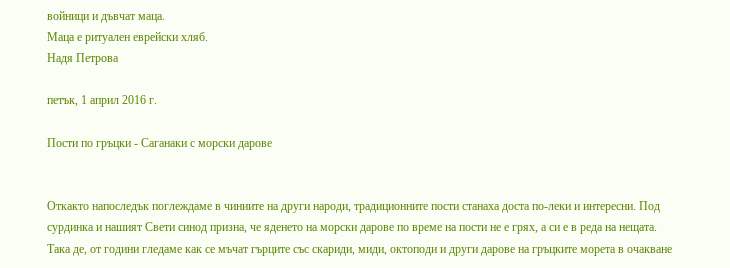войници и дъвчат маца.
Маца е ритуален еврейски хляб.
Надя Петрова

петък, 1 април 2016 г.

Пости по гръцки - Саганаки с морски дарове


Откакто напоследък поглеждаме в чиниите на други народи, традиционните пости станаха доста по-леки и интересни. Под сурдинка и нашият Свети синод призна, че яденето на морски дарове по време на пости не е грях, а си е в реда на нещата. Така де, от години гледаме как се мъчат гърците със скариди, миди, октоподи и други дарове на гръцките морета в очакване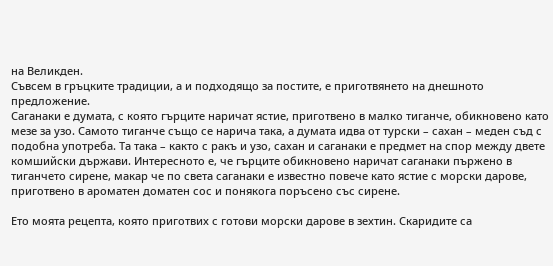на Великден.
Съвсем в гръцките традиции, а и подходящо за постите, е приготвянето на днешното предложение.
Саганаки е думата, с която гърците наричат ястие, приготвено в малко тиганче, обикновено като мезе за узо. Самото тиганче също се нарича така, а думата идва от турски – сахан – меден съд с подобна употреба. Та така – както с ракъ и узо, сахан и саганаки е предмет на спор между двете комшийски държави. Интересното е, че гърците обикновено наричат саганаки пържено в тиганчето сирене, макар че по света саганаки е известно повече като ястие с морски дарове, приготвено в ароматен доматен сос и понякога поръсено със сирене.

Ето моята рецепта, която приготвих с готови морски дарове в зехтин. Скаридите са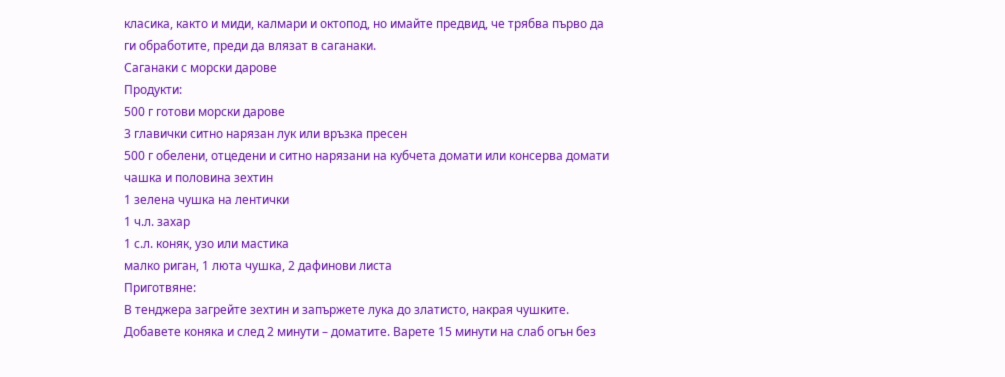класика, както и миди, калмари и октопод, но имайте предвид, че трябва първо да ги обработите, преди да влязат в саганаки.
Саганаки с морски дарове
Продукти:
500 г готови морски дарове
3 главички ситно нарязан лук или връзка пресен
500 г обелени, отцедени и ситно нарязани на кубчета домати или консерва домати
чашка и половина зехтин
1 зелена чушка на лентички
1 ч.л. захар
1 с.л. коняк, узо или мастика
малко риган, 1 люта чушка, 2 дафинови листа
Приготвяне:
В тенджера загрейте зехтин и запържете лука до златисто, накрая чушките. Добавете коняка и след 2 минути – доматите. Варете 15 минути на слаб огън без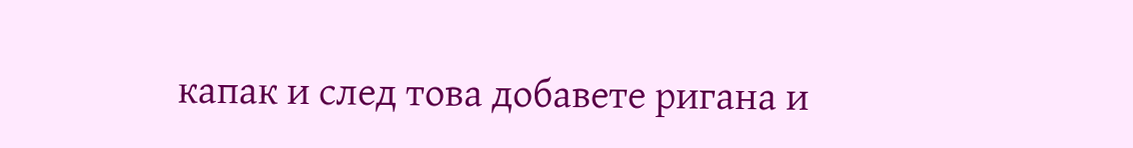капак и след това добавете ригана и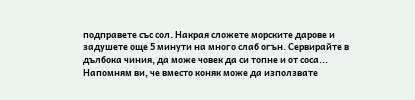подправете със сол. Накрая сложете морските дарове и задушете още 5 минути на много слаб огън. Сервирайте в дълбока чиния, да може човек да си топне и от соса...
Напомням ви, че вместо коняк може да използвате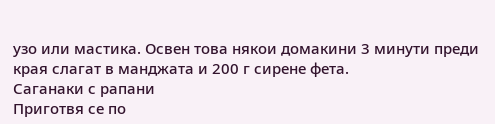узо или мастика. Освен това някои домакини 3 минути преди края слагат в манджата и 200 г сирене фета.
Саганаки с рапани
Приготвя се по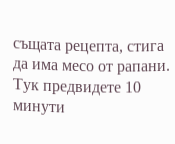същата рецепта, стига да има месо от рапани. Тук предвидете 10 минути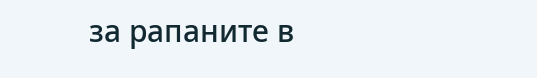за рапаните в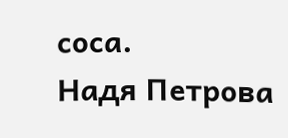соса.
Надя Петрова